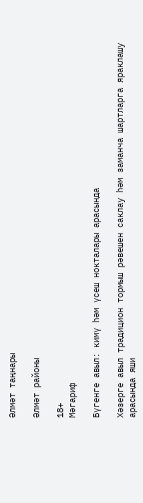Әлмәт таңнары

Әлмәт районы

18+
Мәгариф

Бүгенге авыл: кимү һәм үсеш нокталары арасында

Хәзерге авыл традицион тормыш рәвешен саклау һәм заманча шартларга яраклашу арасында яши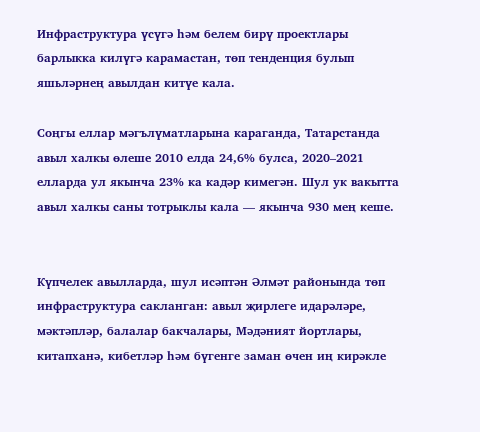Инфраструктура үсүгә һәм белем бирү проектлары барлыкка килүгә карамастан, төп тенденция булып яшьләрнең авылдан китүе кала.

Соңгы еллар мәгълүматларына караганда, Татарстанда авыл халкы өлеше 2010 елда 24,6% булса, 2020–2021 елларда ул якынча 23% ка кадәр кимегән. Шул ук вакытта авыл халкы саны тотрыклы кала — якынча 930 мең кеше.


Күпчелек авылларда, шул исәптән Әлмәт районында төп инфраструктура сакланган: авыл җирлеге идарәләре, мәктәпләр, балалар бакчалары, Мәдәният йортлары, китапханә, кибетләр һәм бүгенге заман өчен иң кирәкле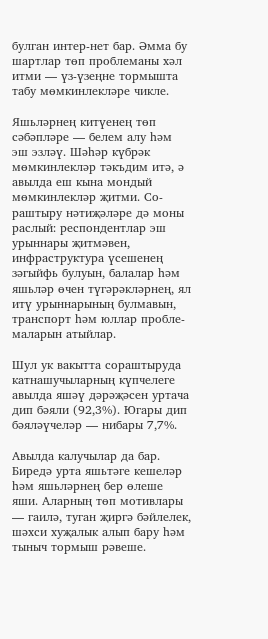булган интер-нет бар. Әмма бу шартлар төп проблеманы хәл итми — үз-үзеңне тормышта табу мөмкинлекләре чикле.

Яшьләрнең китүенең төп сәбәпләре — белем алу һәм эш эзләү. Шәһәр күбрәк мөмкинлекләр тәкъдим итә, ә авылда еш кына мондый мөмкинлекләр җитми. Со-раштыру нәтиҗәләре дә моны раслый: респондентлар эш урыннары җитмәвен, инфраструктура үсешенең зәгыйфь булуын, балалар һәм яшьләр өчен түгәрәкләрнең, ял итү урыннарының булмавын, транспорт һәм юллар пробле-маларын атыйлар.

Шул ук вакытта сораштыруда катнашучыларның күпчелеге авылда яшәү дәрәҗәсен уртача дип бәяли (92,3%). Югары дип бәяләүчеләр — нибары 7,7%.

Авылда калучылар да бар. Биредә урта яшьтәге кешеләр һәм яшьләрнең бер өлеше яши. Аларның төп мотивлары — гаилә, туган җиргә бәйлелек, шәхси хуҗалык алып бару һәм тыныч тормыш рәвеше.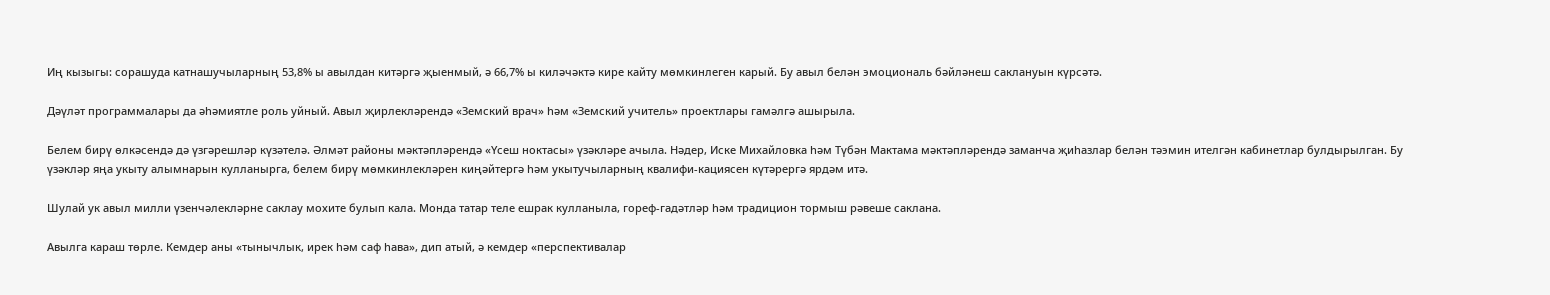Иң кызыгы: сорашуда катнашучыларның 53,8% ы авылдан китәргә җыенмый, ә 66,7% ы киләчәктә кире кайту мөмкинлеген карый. Бу авыл белән эмоциональ бәйләнеш саклануын күрсәтә.

Дәүләт программалары да әһәмиятле роль уйный. Авыл җирлекләрендә «Земский врач» һәм «Земский учитель» проектлары гамәлгә ашырыла.

Белем бирү өлкәсендә дә үзгәрешләр күзәтелә. Әлмәт районы мәктәпләрендә «Үсеш ноктасы» үзәкләре ачыла. Нәдер, Иске Михайловка һәм Түбән Мактама мәктәпләрендә заманча җиһазлар белән тәэмин ителгән кабинетлар булдырылган. Бу үзәкләр яңа укыту алымнарын кулланырга, белем бирү мөмкинлекләрен киңәйтергә һәм укытучыларның квалифи-кациясен күтәрергә ярдәм итә.

Шулай ук авыл милли үзенчәлекләрне саклау мохите булып кала. Монда татар теле ешрак кулланыла, гореф-гадәтләр һәм традицион тормыш рәвеше саклана.

Авылга караш төрле. Кемдер аны «тынычлык, ирек һәм саф һава», дип атый, ә кемдер «перспективалар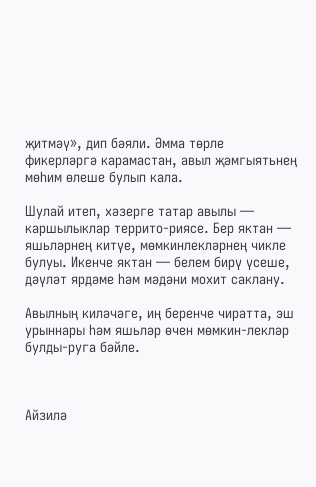җитмәү», дип бәяли. Әмма төрле фикерләргә карамастан, авыл җәмгыятьнең мөһим өлеше булып кала.

Шулай итеп, хәзерге татар авылы — каршылыклар террито-риясе. Бер яктан — яшьләрнең китүе, мөмкинлекләрнең чикле булуы. Икенче яктан — белем бирү үсеше, дәүләт ярдәме һәм мәдәни мохит саклану.

Авылның киләчәге, иң беренче чиратта, эш урыннары һәм яшьләр өчен мөмкин-лекләр булды-руга бәйле.



Айзилә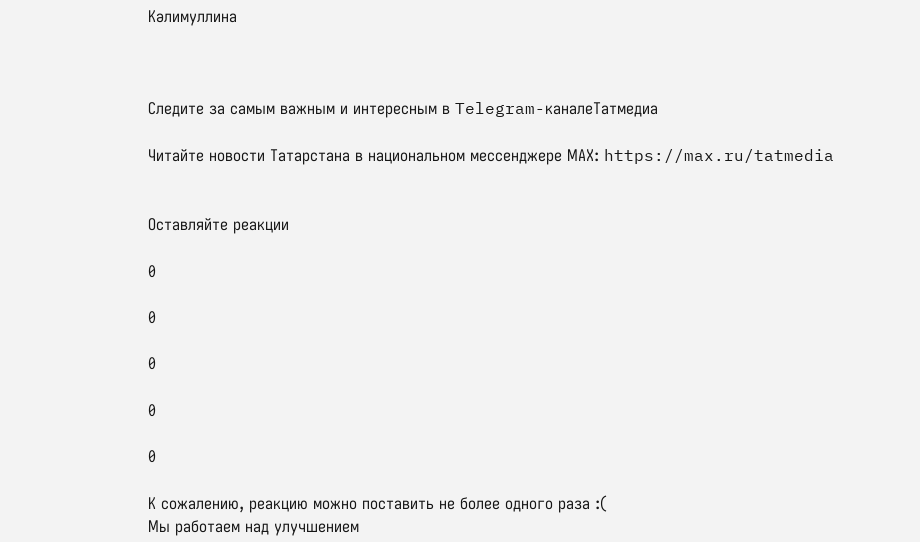Кәлимуллина



Следите за самым важным и интересным в Telegram-каналеТатмедиа

Читайте новости Татарстана в национальном мессенджере MАХ: https://max.ru/tatmedia


Оставляйте реакции

0

0

0

0

0

К сожалению, реакцию можно поставить не более одного раза :(
Мы работаем над улучшением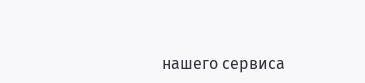нашего сервиса